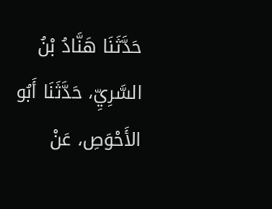حَدَّثَنَا هَنَّادُ بْنُ السَّرِيِّ، حَدَّثَنَا أَبُو الأَحْوَصِ، عَنْ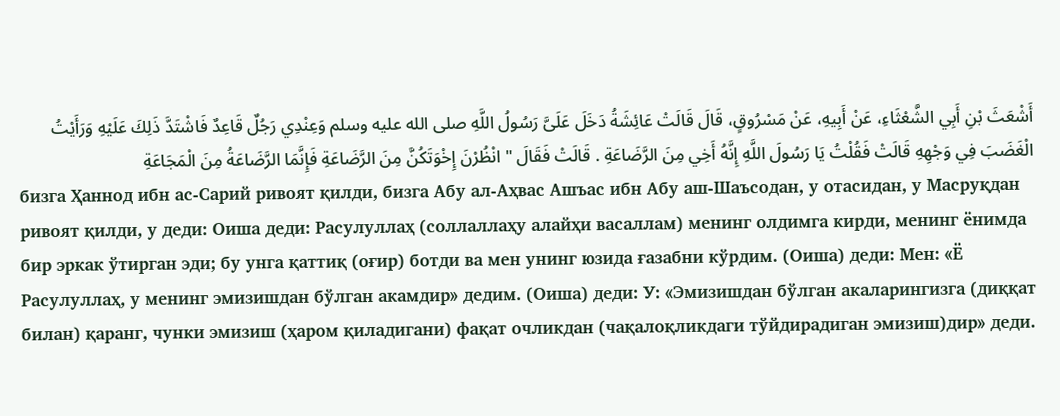أَشْعَثَ بْنِ أَبِي الشَّعْثَاءِ، عَنْ أَبِيهِ، عَنْ مَسْرُوقٍ، قَالَ قَالَتْ عَائِشَةُ دَخَلَ عَلَىَّ رَسُولُ اللَّهِ صلى الله عليه وسلم وَعِنْدِي رَجُلٌ قَاعِدٌ فَاشْتَدَّ ذَلِكَ عَلَيْهِ وَرَأَيْتُ الْغَضَبَ فِي وَجْهِهِ قَالَتْ فَقُلْتُ يَا رَسُولَ اللَّهِ إِنَّهُ أَخِي مِنَ الرَّضَاعَةِ . قَالَتْ فَقَالَ " انْظُرْنَ إِخْوَتَكُنَّ مِنَ الرَّضَاعَةِ فَإِنَّمَا الرَّضَاعَةُ مِنَ الْمَجَاعَةِ
бизга Ҳаннод ибн ас-Сарий ривоят қилди, бизга Абу ал-Аҳвас Ашъас ибн Абу аш-Шаъсодан, у отасидан, у Масруқдан ривоят қилди, у деди: Оиша деди: Расулуллаҳ (соллаллаҳу алайҳи васаллам) менинг олдимга кирди, менинг ёнимда бир эркак ўтирган эди; бу унга қаттиқ (оғир) ботди ва мен унинг юзида ғазабни кўрдим. (Оиша) деди: Мен: «Ё Расулуллаҳ, у менинг эмизишдан бўлган акамдир» дедим. (Оиша) деди: У: «Эмизишдан бўлган акаларингизга (диққат билан) қаранг, чунки эмизиш (ҳаром қиладигани) фақат очликдан (чақалоқликдаги тўйдирадиган эмизиш)дир» деди.